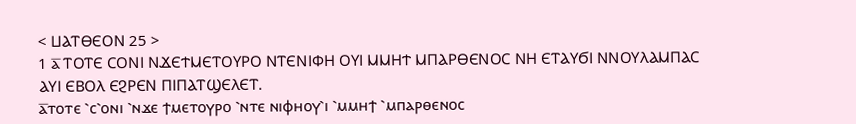< ⳘⲀⲦⲐⲈⲞⲚ 25 >
1 ⲁ̅ ⲦⲞⲦⲈ ⲤⲞⲚⲒ ⲚϪⲈϮⲘⲈⲦⲞⲨⲢⲞ ⲚⲦⲈⲚⲒⲪⲎ ⲞⲨⲒ ⲘⲘⲎϮ ⲘⲠⲀⲢⲐⲈⲚⲞⲤ ⲚⲎ ⲈⲦⲀⲨϬⲒ ⲚⲚⲞⲨⲖⲀⲘⲠⲀⲤ ⲀⲨⲒ ⲈⲂⲞⲖ ⲈϨⲢⲈⲚ ⲠⲒⲠⲀⲦϢⲈⲖⲈⲦ.
ⲁ̅ⲧⲟⲧⲉ ⳿ⲥ⳿ⲟⲛⲓ ⳿ⲛϫⲉ ϯⲙⲉⲧⲟⲩⲣⲟ ⳿ⲛⲧⲉ ⲛⲓⲫⲏⲟⲩ⳿ⲓ ⳿ⲙⲙⲏϯ ⳿ⲙⲡⲁⲣⲑⲉⲛⲟⲥ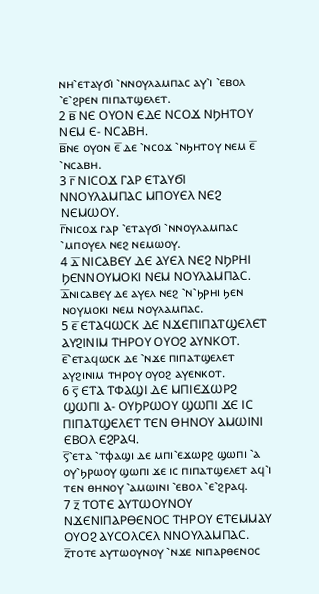ⲛⲏ⳿ⲉⲧⲁⲩϭⲓ ⳿ⲛⲛⲟⲩⲗⲁⲙⲡⲁⲥ ⲁⲩ⳿ⲓ ⳿ⲉⲃⲟⲗ ⳿ⲉ⳿ϩⲣⲉⲛ ⲡⲓⲡⲁⲧϣⲉⲗⲉⲧ.
2 ⲃ̅ ⲚⲈ ⲞⲨⲞⲚ ⲈⲆⲈ ⲚⲤⲞϪ ⲚϦⲎⲦⲞⲨ ⲚⲈⲘ Ⲉ- ⲚⲤⲀⲂⲎ.
ⲃ̅ⲛⲉ ⲟⲩⲟⲛ ⲉ̅ ⲇⲉ ⳿ⲛⲥⲟϫ ⳿ⲛϧⲏⲧⲟⲩ ⲛⲉⲙ ⲉ̅ ⳿ⲛⲥⲁⲃⲏ.
3 ⲅ̅ ⲚⲒⲤⲞϪ ⲄⲀⲢ ⲈⲦⲀⲨϬⲒ ⲚⲚⲞⲨⲖⲀⲘⲠⲀⲤ ⲘⲠⲞⲨⲈⲖ ⲚⲈϨ ⲚⲈⲘⲰⲞⲨ.
ⲅ̅ⲛⲓⲥⲟϫ ⲅⲁⲣ ⳿ⲉⲧⲁⲩϭⲓ ⳿ⲛⲛⲟⲩⲗⲁⲙⲡⲁⲥ ⳿ⲙⲡⲟⲩⲉⲗ ⲛⲉϩ ⲛⲉⲙⲱⲟⲩ.
4 ⲇ̅ ⲚⲒⲤⲀⲂⲈⲨ ⲆⲈ ⲀⲨⲈⲖ ⲚⲈϨ ⲚϦⲢⲎⲒ ϦⲈⲚⲚⲞⲨⲘⲞⲔⲒ ⲚⲈⲘ ⲚⲞⲨⲖⲀⲘⲠⲀⲤ.
ⲇ̅ⲛⲓⲥⲁⲃⲉⲩ ⲇⲉ ⲁⲩⲉⲗ ⲛⲉϩ ⳿ⲛ⳿ϧⲣⲏⲓ ϧⲉⲛ ⲛⲟⲩⲙⲟⲕⲓ ⲛⲉⲙ ⲛⲟⲩⲗⲁⲙⲡⲁⲥ.
5 ⲉ̅ ⲈⲦⲀϤⲰⲤⲔ ⲆⲈ ⲚϪⲈⲠⲒⲠⲀⲦϢⲈⲖⲈⲦ ⲀⲨϨⲒⲚⲒⲘ ⲦⲎⲢⲞⲨ ⲞⲨⲞϨ ⲀⲨⲚⲔⲞⲦ.
ⲉ̅⳿ⲉⲧⲁϥⲱⲥⲕ ⲇⲉ ⳿ⲛϫⲉ ⲡⲓⲡⲁⲧϣⲉⲗⲉⲧ ⲁⲩϩⲓⲛⲓⲙ ⲧⲏⲣⲟⲩ ⲟⲩⲟϩ ⲁⲩⲉⲛⲕⲟⲧ.
6 ⲋ̅ ⲈⲦⲀ ⲦⲪⲀϢⲒ ⲆⲈ ⲘⲠⲒⲈϪⲰⲢϨ ϢⲰⲠⲒ Ⲁ- ⲞⲨϦⲢⲰⲞⲨ ϢⲰⲠⲒ ϪⲈ ⲒⲤ ⲠⲒⲠⲀⲦϢⲈⲖⲈⲦ ⲦⲈⲚ ⲐⲎⲚⲞⲨ ⲀⲘⲰⲒⲚⲒ ⲈⲂⲞⲖ ⲈϨⲢⲀϤ.
ⲋ̅⳿ⲉⲧⲁ ⳿ⲧⲫⲁϣⲓ ⲇⲉ ⲙⲡⲓ⳿ⲉϫⲱⲣϩ ϣⲱⲡⲓ ⳿ⲁ ⲟⲩ⳿ϧⲣⲱⲟⲩ ϣⲱⲡⲓ ϫⲉ ⲓⲥ ⲡⲓⲡⲁⲧϣⲉⲗⲉⲧ ⲁϥ⳿ⲓ ⲧⲉⲛ ⲑⲏⲛⲟⲩ ⳿ⲁⲙⲱⲓⲛⲓ ⳿ⲉⲃⲟⲗ ⳿ⲉ⳿ϩⲣⲁϥ.
7 ⲍ̅ ⲦⲞⲦⲈ ⲀⲨⲦⲰⲞⲨⲚⲞⲨ ⲚϪⲈⲚⲒⲠⲀⲢⲐⲈⲚⲞⲤ ⲦⲎⲢⲞⲨ ⲈⲦⲈⲘⲘⲀⲨ ⲞⲨⲞϨ ⲀⲨⲤⲞⲖⲤⲈⲖ ⲚⲚⲞⲨⲖⲀⲘⲠⲀⲤ.
ⲍ̅ⲧⲟⲧⲉ ⲁⲩⲧⲱⲟⲩⲛⲟⲩ ⳿ⲛϫⲉ ⲛⲓⲡⲁⲣⲑⲉⲛⲟⲥ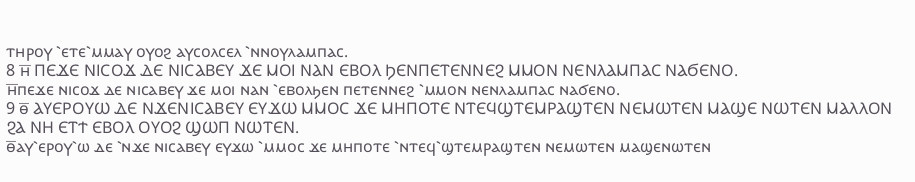ⲧⲏⲣⲟⲩ ⳿ⲉⲧⲉ⳿ⲙⲙⲁⲩ ⲟⲩⲟϩ ⲁⲩⲥⲟⲗⲥⲉⲗ ⳿ⲛⲛⲟⲩⲗⲁⲙⲡⲁⲥ.
8 ⲏ̅ ⲠⲈϪⲈ ⲚⲒⲤⲞϪ ⲆⲈ ⲚⲒⲤⲀⲂⲈⲨ ϪⲈ ⲘⲞⲒ ⲚⲀⲚ ⲈⲂⲞⲖ ϦⲈⲚⲠⲈⲦⲈⲚⲚⲈϨ ⲘⲘⲞⲚ ⲚⲈⲚⲖⲀⲘⲠⲀⲤ ⲚⲀϬⲈⲚⲞ.
ⲏ̅ⲡⲉϫⲉ ⲛⲓⲥⲟϫ ⲇⲉ ⲛⲓⲥⲁⲃⲉⲩ ϫⲉ ⲙⲟⲓ ⲛⲁⲛ ⳿ⲉⲃⲟⲗϧⲉⲛ ⲡⲉⲧⲉⲛⲛⲉϩ ⳿ⲙⲙⲟⲛ ⲛⲉⲛⲗⲁⲙⲡⲁⲥ ⲛⲁϭⲉⲛⲟ.
9 ⲑ̅ ⲀⲨⲈⲢⲞⲨⲰ ⲆⲈ ⲚϪⲈⲚⲒⲤⲀⲂⲈⲨ ⲈⲨϪⲰ ⲘⲘⲞⲤ ϪⲈ ⲘⲎⲠⲞⲦⲈ ⲚⲦⲈϤϢⲦⲈⲘⲢⲀϢⲦⲈⲚ ⲚⲈⲘⲰⲦⲈⲚ ⲘⲀϢⲈ ⲚⲰⲦⲈⲚ ⲘⲀⲖⲖⲞⲚ ϨⲀ ⲚⲎ ⲈⲦϮ ⲈⲂⲞⲖ ⲞⲨⲞϨ ϢⲰⲠ ⲚⲰⲦⲈⲚ.
ⲑ̅ⲁⲩ⳿ⲉⲣⲟⲩ⳿ⲱ ⲇⲉ ⳿ⲛϫⲉ ⲛⲓⲥⲁⲃⲉⲩ ⲉⲩϫⲱ ⳿ⲙⲙⲟⲥ ϫⲉ ⲙⲏⲡⲟⲧⲉ ⳿ⲛⲧⲉϥ⳿ϣⲧⲉⲙⲣⲁϣⲧⲉⲛ ⲛⲉⲙⲱⲧⲉⲛ ⲙⲁϣⲉⲛⲱⲧⲉⲛ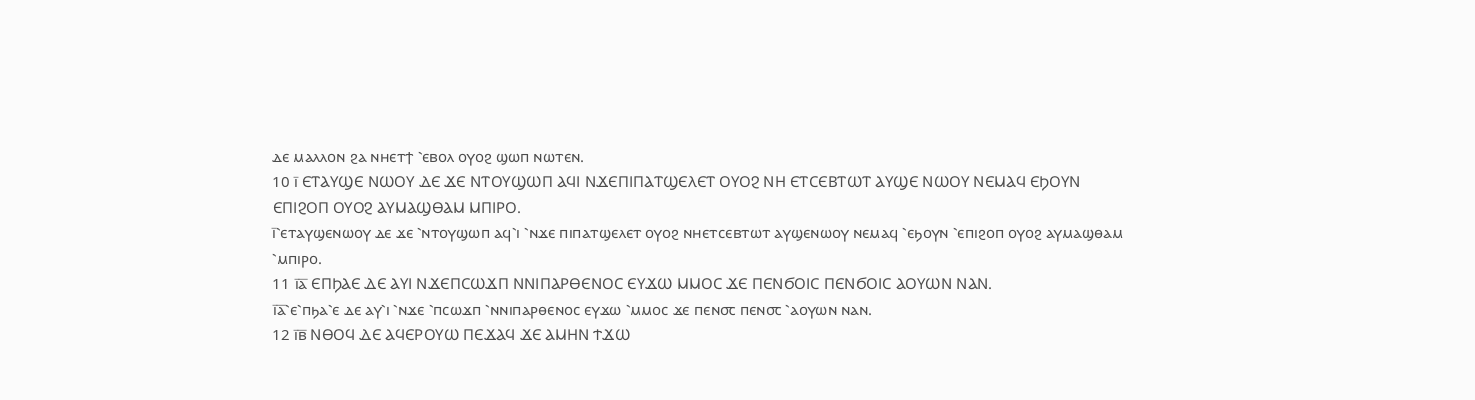ⲇⲉ ⲙⲁⲗⲗⲟⲛ ϩⲁ ⲛⲏⲉⲧϯ ⳿ⲉⲃⲟⲗ ⲟⲩⲟϩ ϣⲱⲡ ⲛⲱⲧⲉⲛ.
10 ⲓ̅ ⲈⲦⲀⲨϢⲈ ⲚⲰⲞⲨ ⲆⲈ ϪⲈ ⲚⲦⲞⲨϢⲰⲠ ⲀϤⲒ ⲚϪⲈⲠⲒⲠⲀⲦϢⲈⲖⲈⲦ ⲞⲨⲞϨ ⲚⲎ ⲈⲦⲤⲈⲂⲦⲰⲦ ⲀⲨϢⲈ ⲚⲰⲞⲨ ⲚⲈⲘⲀϤ ⲈϦⲞⲨⲚ ⲈⲠⲒϨⲞⲠ ⲞⲨⲞϨ ⲀⲨⲘⲀϢⲐⲀⲘ ⲘⲠⲒⲢⲞ.
ⲓ̅⳿ⲉⲧⲁⲩϣⲉⲛⲱⲟⲩ ⲇⲉ ϫⲉ ⳿ⲛⲧⲟⲩϣⲱⲡ ⲁϥ⳿ⲓ ⳿ⲛϫⲉ ⲡⲓⲡⲁⲧϣⲉⲗⲉⲧ ⲟⲩⲟϩ ⲛⲏⲉⲧⲥⲉⲃⲧⲱⲧ ⲁⲩϣⲉⲛⲱⲟⲩ ⲛⲉⲙⲁϥ ⳿ⲉϧⲟⲩⲛ ⳿ⲉⲡⲓϩⲟⲡ ⲟⲩⲟϩ ⲁⲩⲙⲁϣⲑⲁⲙ ⳿ⲙⲡⲓⲣⲟ.
11 ⲓ̅ⲁ̅ ⲈⲠϦⲀⲈ ⲆⲈ ⲀⲨⲒ ⲚϪⲈⲠⲤⲰϪⲠ ⲚⲚⲒⲠⲀⲢⲐⲈⲚⲞⲤ ⲈⲨϪⲰ ⲘⲘⲞⲤ ϪⲈ ⲠⲈⲚϬⲞⲒⲤ ⲠⲈⲚϬⲞⲒⲤ ⲀⲞⲨⲰⲚ ⲚⲀⲚ.
ⲓ̅ⲁ̅⳿ⲉ⳿ⲡϧⲁ⳿ⲉ ⲇⲉ ⲁⲩ⳿ⲓ ⳿ⲛϫⲉ ⳿ⲡⲥⲱϫⲡ ⳿ⲛⲛⲓⲡⲁⲣⲑⲉⲛⲟⲥ ⲉⲩϫⲱ ⳿ⲙⲙⲟⲥ ϫⲉ ⲡⲉⲛ⳪ ⲡⲉⲛ⳪ ⳿ⲁⲟⲩⲱⲛ ⲛⲁⲛ.
12 ⲓ̅ⲃ̅ ⲚⲐⲞϤ ⲆⲈ ⲀϤⲈⲢⲞⲨⲰ ⲠⲈϪⲀϤ ϪⲈ ⲀⲘⲎⲚ ϮϪⲰ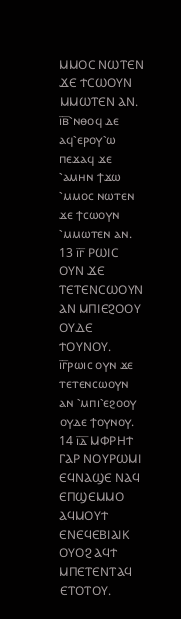ⲘⲘⲞⲤ ⲚⲰⲦⲈⲚ ϪⲈ ϮⲤⲰⲞⲨⲚ ⲘⲘⲰⲦⲈⲚ ⲀⲚ.
ⲓ̅ⲃ̅⳿ⲛⲑⲟϥ ⲇⲉ ⲁϥ⳿ⲉⲣⲟⲩ⳿ⲱ ⲡⲉϫⲁϥ ϫⲉ ⳿ⲁⲙⲏⲛ ϯϫⲱ ⳿ⲙⲙⲟⲥ ⲛⲱⲧⲉⲛ ϫⲉ ϯⲥⲱⲟⲩⲛ ⳿ⲙⲙⲱⲧⲉⲛ ⲁⲛ.
13 ⲓ̅ⲅ̅ ⲢⲰⲒⲤ ⲞⲨⲚ ϪⲈ ⲦⲈⲦⲈⲚⲤⲰⲞⲨⲚ ⲀⲚ ⲘⲠⲒⲈϨⲞⲞⲨ ⲞⲨⲆⲈ ϮⲞⲨⲚⲞⲨ.
ⲓ̅ⲅ̅ⲣⲱⲓⲥ ⲟⲩⲛ ϫⲉ ⲧⲉⲧⲉⲛⲥⲱⲟⲩⲛ ⲁⲛ ⳿ⲙⲡⲓ⳿ⲉϩⲟⲟⲩ ⲟⲩⲇⲉ ϯⲟⲩⲛⲟⲩ.
14 ⲓ̅ⲇ̅ ⲘⲪⲢⲎϮ ⲄⲀⲢ ⲚⲞⲨⲢⲰⲘⲒ ⲈϤⲚⲀϢⲈ ⲚⲀϤ ⲈⲠϢⲈⲘⲘⲞ ⲀϤⲘⲞⲨϮ ⲈⲚⲈϤⲈⲂⲒⲀⲒⲔ ⲞⲨⲞϨ ⲀϤϮ ⲘⲠⲈⲦⲈⲚⲦⲀϤ ⲈⲦⲞⲦⲞⲨ.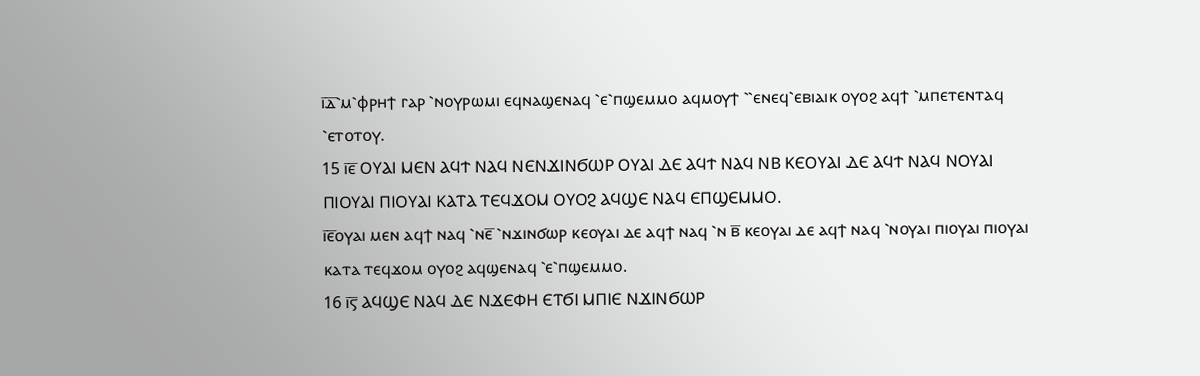ⲓ̅ⲇ̅⳿ⲙ⳿ⲫⲣⲏϯ ⲅⲁⲣ ⳿ⲛⲟⲩⲣⲱⲙⲓ ⲉϥⲛⲁϣⲉⲛⲁϥ ⳿ⲉ⳿ⲡϣⲉⲙⲙⲟ ⲁϥⲙⲟⲩϯ ⳿⳿ⲉⲛⲉϥ⳿ⲉⲃⲓⲁⲓⲕ ⲟⲩⲟϩ ⲁϥϯ ⳿ⲙⲡⲉⲧⲉⲛⲧⲁϥ ⳿ⲉⲧⲟⲧⲟⲩ.
15 ⲓ̅ⲉ̅ ⲞⲨⲀⲒ ⲘⲈⲚ ⲀϤϮ ⲚⲀϤ ⲚⲈⲚϪⲒⲚϬⲰⲢ ⲞⲨⲀⲒ ⲆⲈ ⲀϤϮ ⲚⲀϤ ⲚⲂ ⲔⲈⲞⲨⲀⲒ ⲆⲈ ⲀϤϮ ⲚⲀϤ ⲚⲞⲨⲀⲒ ⲠⲒⲞⲨⲀⲒ ⲠⲒⲞⲨⲀⲒ ⲔⲀⲦⲀ ⲦⲈϤϪⲞⲘ ⲞⲨⲞϨ ⲀϤϢⲈ ⲚⲀϤ ⲈⲠϢⲈⲘⲘⲞ.
ⲓ̅ⲉ̅ⲟⲩⲁⲓ ⲙⲉⲛ ⲁϥϯ ⲛⲁϥ ⳿ⲛⲉ̅ ⳿ⲛϫⲓⲛϭⲱⲣ ⲕⲉⲟⲩⲁⲓ ⲇⲉ ⲁϥϯ ⲛⲁϥ ⳿ⲛ ⲃ̅ ⲕⲉⲟⲩⲁⲓ ⲇⲉ ⲁϥϯ ⲛⲁϥ ⳿ⲛⲟⲩⲁⲓ ⲡⲓⲟⲩⲁⲓ ⲡⲓⲟⲩⲁⲓ ⲕⲁⲧⲁ ⲧⲉϥϫⲟⲙ ⲟⲩⲟϩ ⲁϥϣⲉⲛⲁϥ ⳿ⲉ⳿ⲡϣⲉⲙⲙⲟ.
16 ⲓ̅ⲋ̅ ⲀϤϢⲈ ⲚⲀϤ ⲆⲈ ⲚϪⲈⲪⲎ ⲈⲦϬⲒ ⲘⲠⲒⲈ ⲚϪⲒⲚϬⲰⲢ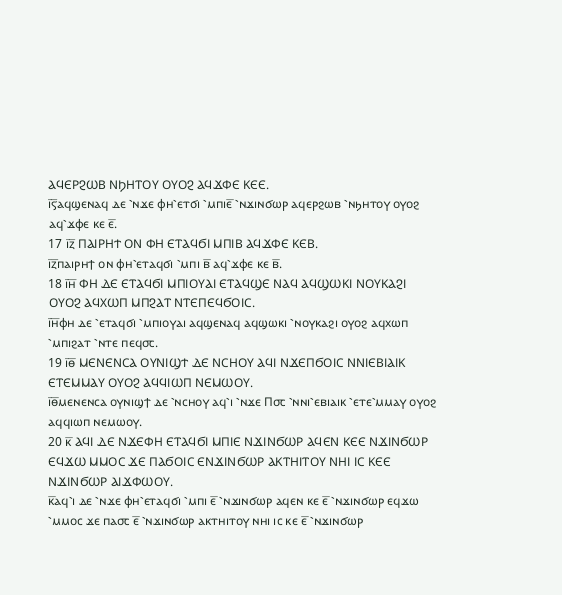ⲀϤⲈⲢϨⲰⲂ ⲚϦⲎⲦⲞⲨ ⲞⲨⲞϨ ⲀϤϪⲪⲈ ⲔⲈⲈ.
ⲓ̅ⲋ̅ⲁϥϣⲉⲛⲁϥ ⲇⲉ ⳿ⲛϫⲉ ⲫⲏ⳿ⲉⲧϭⲓ ⳿ⲙⲡⲓⲉ̅ ⳿ⲛϫⲓⲛϭⲱⲣ ⲁϥⲉⲣϩⲱⲃ ⳿ⲛϧⲏⲧⲟⲩ ⲟⲩⲟϩ ⲁϥ⳿ϫⲫⲉ ⲕⲉ ⲉ̅.
17 ⲓ̅ⲍ̅ ⲠⲀⲒⲢⲎϮ ⲞⲚ ⲪⲎ ⲈⲦⲀϤϬⲒ ⲘⲠⲒⲂ ⲀϤϪⲪⲈ ⲔⲈⲂ.
ⲓ̅ⲍ̅ⲡⲁⲓⲣⲏϯ ⲟⲛ ⲫⲏ⳿ⲉⲧⲁϥϭⲓ ⳿ⲙⲡⲓ ⲃ̅ ⲁϥ⳿ϫⲫⲉ ⲕⲉ ⲃ̅.
18 ⲓ̅ⲏ̅ ⲪⲎ ⲆⲈ ⲈⲦⲀϤϬⲒ ⲘⲠⲒⲞⲨⲀⲒ ⲈⲦⲀϤϢⲈ ⲚⲀϤ ⲀϤϢⲰⲔⲒ ⲚⲞⲨⲔⲀϨⲒ ⲞⲨⲞϨ ⲀϤⲬⲰⲠ ⲘⲠϨⲀⲦ ⲚⲦⲈⲠⲈϤϬⲞⲒⲤ.
ⲓ̅ⲏ̅ⲫⲏ ⲇⲉ ⳿ⲉⲧⲁϥϭⲓ ⳿ⲙⲡⲓⲟⲩⲁⲓ ⲁϥϣⲉⲛⲁϥ ⲁϥϣⲱⲕⲓ ⳿ⲛⲟⲩⲕⲁϩⲓ ⲟⲩⲟϩ ⲁϥⲭⲱⲡ ⳿ⲙⲡⲓϩⲁⲧ ⳿ⲛⲧⲉ ⲡⲉϥ⳪.
19 ⲓ̅ⲑ̅ ⲘⲈⲚⲈⲚⲤⲀ ⲞⲨⲚⲒϢϮ ⲆⲈ ⲚⲤⲎⲞⲨ ⲀϤⲒ ⲚϪⲈⲠϬⲞⲒⲤ ⲚⲚⲒⲈⲂⲒⲀⲒⲔ ⲈⲦⲈⲘⲘⲀⲨ ⲞⲨⲞϨ ⲀϤϤⲒⲰⲠ ⲚⲈⲘⲰⲞⲨ.
ⲓ̅ⲑ̅ⲙⲉⲛⲉⲛⲥⲁ ⲟⲩⲛⲓϣϯ ⲇⲉ ⳿ⲛⲥⲏⲟⲩ ⲁϥ⳿ⲓ ⳿ⲛϫⲉ Ⲡ⳪ ⳿ⲛⲛⲓ⳿ⲉⲃⲓⲁⲓⲕ ⳿ⲉⲧⲉ⳿ⲙⲙⲁⲩ ⲟⲩⲟϩ ⲁϥϥⲓⲱⲡ ⲛⲉⲙⲱⲟⲩ.
20 ⲕ̅ ⲀϤⲒ ⲆⲈ ⲚϪⲈⲪⲎ ⲈⲦⲀϤϬⲒ ⲘⲠⲒⲈ ⲚϪⲒⲚϬⲰⲢ ⲀϤⲈⲚ ⲔⲈⲈ ⲚϪⲒⲚϬⲰⲢ ⲈϤϪⲰ ⲘⲘⲞⲤ ϪⲈ ⲠⲀϬⲞⲒⲤ ⲈⲚϪⲒⲚϬⲰⲢ ⲀⲔⲦⲎⲒⲦⲞⲨ ⲚⲎⲒ ⲒⲤ ⲔⲈⲈ ⲚϪⲒⲚϬⲰⲢ ⲀⲒϪⲪⲰⲞⲨ.
ⲕ̅ⲁϥ⳿ⲓ ⲇⲉ ⳿ⲛϫⲉ ⲫⲏ⳿ⲉⲧⲁϥϭⲓ ⳿ⲙⲡⲓ ⲉ̅ ⳿ⲛϫⲓⲛϭⲱⲣ ⲁϥⲉⲛ ⲕⲉ ⲉ̅ ⳿ⲛϫⲓⲛϭⲱⲣ ⲉϥϫⲱ ⳿ⲙⲙⲟⲥ ϫⲉ ⲡⲁ⳪ ⲉ̅ ⳿ⲛϫⲓⲛϭⲱⲣ ⲁⲕⲧⲏⲓⲧⲟⲩ ⲛⲏⲓ ⲓⲥ ⲕⲉ ⲉ̅ ⳿ⲛϫⲓⲛϭⲱⲣ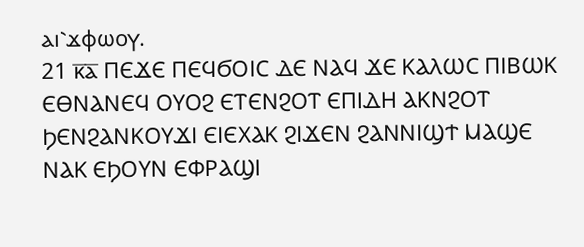ⲁⲓ⳿ϫⲫⲱⲟⲩ.
21 ⲕ̅ⲁ̅ ⲠⲈϪⲈ ⲠⲈϤϬⲞⲒⲤ ⲆⲈ ⲚⲀϤ ϪⲈ ⲔⲀⲖⲰⲤ ⲠⲒⲂⲰⲔ ⲈⲐⲚⲀⲚⲈϤ ⲞⲨⲞϨ ⲈⲦⲈⲚϨⲞⲦ ⲈⲠⲒⲆⲎ ⲀⲔⲚϨⲞⲦ ϦⲈⲚϨⲀⲚⲔⲞⲨϪⲒ ⲈⲒⲈⲬⲀⲔ ϨⲒϪⲈⲚ ϨⲀⲚⲚⲒϢϮ ⲘⲀϢⲈ ⲚⲀⲔ ⲈϦⲞⲨⲚ ⲈⲪⲢⲀϢⲒ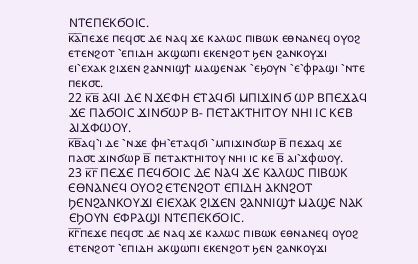ⲚⲦⲈⲠⲈⲔϬⲞⲒⲤ.
ⲕ̅ⲁ̅ⲡⲉϫⲉ ⲡⲉϥ⳪ ⲇⲉ ⲛⲁϥ ϫⲉ ⲕⲁⲗⲱⲥ ⲡⲓⲃⲱⲕ ⲉⲑⲛⲁⲛⲉϥ ⲟⲩⲟϩ ⲉⲧⲉⲛϩⲟⲧ ⳿ⲉⲡⲓⲇⲏ ⲁⲕϣⲱⲡⲓ ⲉⲕⲉⲛϩⲟⲧ ϧⲉⲛ ϩⲁⲛⲕⲟⲩϫⲓ ⲉⲓ⳿ⲉⲭⲁⲕ ϩⲓϫⲉⲛ ϩⲁⲛⲛⲓϣϯ ⲙⲁϣⲉⲛⲁⲕ ⳿ⲉϧⲟⲩⲛ ⳿ⲉ⳿ⲫⲣⲁϣⲓ ⳿ⲛⲧⲉ ⲡⲉⲕ⳪.
22 ⲕ̅ⲃ̅ ⲀϤⲒ ⲆⲈ ⲚϪⲈⲪⲎ ⲈⲦⲀϤϬⲒ ⲘⲠⲒϪⲒⲚϬ ⲰⲢ ⲂⲠⲈϪⲀϤ ϪⲈ ⲠⲀϬⲞⲒⲤ ϪⲒⲚϬⲰⲢ Ⲃ- ⲠⲈⲦⲀⲔⲦⲎⲒⲦⲞⲨ ⲚⲎⲒ ⲒⲤ ⲔⲈⲂ ⲀⲒϪⲪⲰⲞⲨ.
ⲕ̅ⲃ̅ⲁϥ⳿ⲓ ⲇⲉ ⳿ⲛϫⲉ ⲫⲏ⳿ⲉⲧⲁϥϭⲓ ⳿ⲙⲡⲓϫⲓⲛϭⲱⲣ ⲃ̅ ⲡⲉϫⲁϥ ϫⲉ ⲡⲁ⳪ ϫⲓⲛϭⲱⲣ ⲃ̅ ⲡⲉⲧⲁⲕⲧⲏⲓⲧⲟⲩ ⲛⲏⲓ ⲓⲥ ⲕⲉ ⲃ̅ ⲁⲓ⳿ϫⲫⲱⲟⲩ.
23 ⲕ̅ⲅ̅ ⲠⲈϪⲈ ⲠⲈϤϬⲞⲒⲤ ⲆⲈ ⲚⲀϤ ϪⲈ ⲔⲀⲖⲰⲤ ⲠⲒⲂⲰⲔ ⲈⲐⲚⲀⲚⲈϤ ⲞⲨⲞϨ ⲈⲦⲈⲚϨⲞⲦ ⲈⲠⲒⲆⲎ ⲀⲔⲚϨⲞⲦ ϦⲈⲚϨⲀⲚⲔⲞⲨϪⲒ ⲈⲒⲈⲬⲀⲔ ϨⲒϪⲈⲚ ϨⲀⲚⲚⲒϢϮ ⲘⲀϢⲈ ⲚⲀⲔ ⲈϦⲞⲨⲚ ⲈⲪⲢⲀϢⲒ ⲚⲦⲈⲠⲈⲔϬⲞⲒⲤ.
ⲕ̅ⲅ̅ⲡⲉϫⲉ ⲡⲉϥ⳪ ⲇⲉ ⲛⲁϥ ϫⲉ ⲕⲁⲗⲱⲥ ⲡⲓⲃⲱⲕ ⲉⲑⲛⲁⲛⲉϥ ⲟⲩⲟϩ ⲉⲧⲉⲛϩⲟⲧ ⳿ⲉⲡⲓⲇⲏ ⲁⲕϣⲱⲡⲓ ⲉⲕⲉⲛϩⲟⲧ ϧⲉⲛ ϩⲁⲛⲕⲟⲩϫⲓ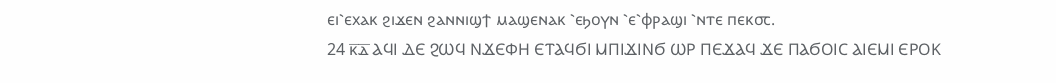ⲉⲓ⳿ⲉⲭⲁⲕ ϩⲓϫⲉⲛ ϩⲁⲛⲛⲓϣϯ ⲙⲁϣⲉⲛⲁⲕ ⳿ⲉϧⲟⲩⲛ ⳿ⲉ⳿ⲫⲣⲁϣⲓ ⳿ⲛⲧⲉ ⲡⲉⲕ⳪.
24 ⲕ̅ⲇ̅ ⲀϤⲒ ⲆⲈ ϨⲰϤ ⲚϪⲈⲪⲎ ⲈⲦⲀϤϬⲒ ⲘⲠⲒϪⲒⲚϬ ⲰⲢ ⲠⲈϪⲀϤ ϪⲈ ⲠⲀϬⲞⲒⲤ ⲀⲒⲈⲘⲒ ⲈⲢⲞⲔ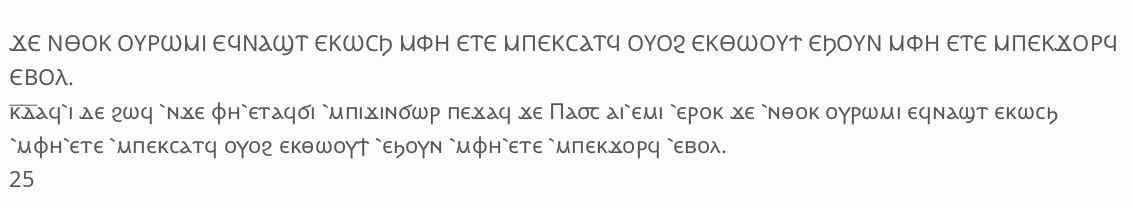ϪⲈ ⲚⲐⲞⲔ ⲞⲨⲢⲰⲘⲒ ⲈϤⲚⲀϢⲦ ⲈⲔⲰⲤϦ ⲘⲪⲎ ⲈⲦⲈ ⲘⲠⲈⲔⲤⲀⲦϤ ⲞⲨⲞϨ ⲈⲔⲐⲰⲞⲨϮ ⲈϦⲞⲨⲚ ⲘⲪⲎ ⲈⲦⲈ ⲘⲠⲈⲔϪⲞⲢϤ ⲈⲂⲞⲖ.
ⲕ̅ⲇ̅ⲁϥ⳿ⲓ ⲇⲉ ϩⲱϥ ⳿ⲛϫⲉ ⲫⲏ⳿ⲉⲧⲁϥϭⲓ ⳿ⲙⲡⲓϫⲓⲛϭⲱⲣ ⲡⲉϫⲁϥ ϫⲉ Ⲡⲁ⳪ ⲁⲓ⳿ⲉⲙⲓ ⳿ⲉⲣⲟⲕ ϫⲉ ⳿ⲛⲑⲟⲕ ⲟⲩⲣⲱⲙⲓ ⲉϥⲛⲁϣⲧ ⲉⲕⲱⲥϧ ⳿ⲙⲫⲏ⳿ⲉⲧⲉ ⳿ⲙⲡⲉⲕⲥⲁⲧϥ ⲟⲩⲟϩ ⲉⲕⲑⲱⲟⲩϯ ⳿ⲉϧⲟⲩⲛ ⳿ⲙⲫⲏ⳿ⲉⲧⲉ ⳿ⲙⲡⲉⲕϫⲟⲣϥ ⳿ⲉⲃⲟⲗ.
25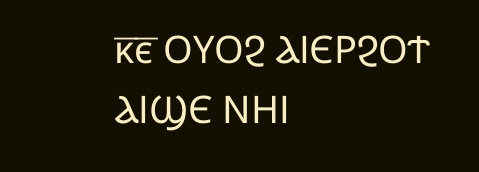ⲕ̅ⲉ̅ ⲞⲨⲞϨ ⲀⲒⲈⲢϨⲞϮ ⲀⲒϢⲈ ⲚⲎⲒ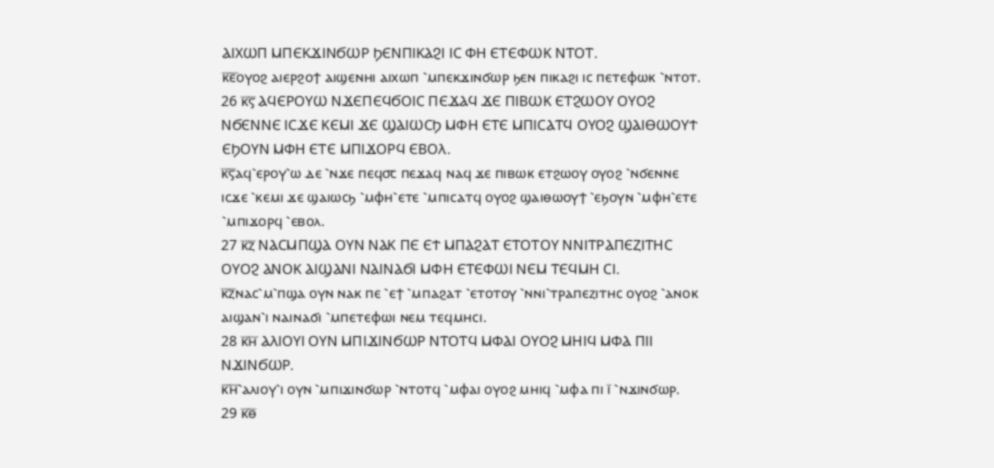ⲀⲒⲬⲰⲠ ⲘⲠⲈⲔϪⲒⲚϬⲰⲢ ϦⲈⲚⲠⲒⲔⲀϨⲒ ⲒⲤ ⲪⲎ ⲈⲦⲈⲪⲰⲔ ⲚⲦⲞⲦ.
ⲕ̅ⲉ̅ⲟⲩⲟϩ ⲁⲓⲉⲣϩⲟϯ ⲁⲓϣⲉⲛⲏⲓ ⲁⲓⲭⲱⲡ ⳿ⲙⲡⲉⲕϫⲓⲛϭⲱⲣ ϧⲉⲛ ⲡⲓⲕⲁϩⲓ ⲓⲥ ⲡⲉⲧⲉⲫⲱⲕ ⳿ⲛⲧⲟⲧ.
26 ⲕ̅ⲋ̅ ⲀϤⲈⲢⲞⲨⲰ ⲚϪⲈⲠⲈϤϬⲞⲒⲤ ⲠⲈϪⲀϤ ϪⲈ ⲠⲒⲂⲰⲔ ⲈⲦϨⲰⲞⲨ ⲞⲨⲞϨ ⲚϬⲈⲚⲚⲈ ⲒⲤϪⲈ ⲔⲈⲘⲒ ϪⲈ ϢⲀⲒⲰⲤϦ ⲘⲪⲎ ⲈⲦⲈ ⲘⲠⲒⲤⲀⲦϤ ⲞⲨⲞϨ ϢⲀⲒⲐⲰⲞⲨϮ ⲈϦⲞⲨⲚ ⲘⲪⲎ ⲈⲦⲈ ⲘⲠⲒϪⲞⲢϤ ⲈⲂⲞⲖ.
ⲕ̅ⲋ̅ⲁϥ⳿ⲉⲣⲟⲩ⳿ⲱ ⲇⲉ ⳿ⲛϫⲉ ⲡⲉϥ⳪ ⲡⲉϫⲁϥ ⲛⲁϥ ϫⲉ ⲡⲓⲃⲱⲕ ⲉⲧϩⲱⲟⲩ ⲟⲩⲟϩ ⳿ⲛϭⲉⲛⲛⲉ ⲓⲥϫⲉ ⳿ⲕⲉⲙⲓ ϫⲉ ϣⲁⲓⲱⲥϧ ⳿ⲙⲫⲏ⳿ⲉⲧⲉ ⳿ⲙⲡⲓⲥⲁⲧϥ ⲟⲩⲟϩ ϣⲁⲓⲑⲱⲟⲩϯ ⳿ⲉϧⲟⲩⲛ ⳿ⲙⲫⲏ⳿ⲉⲧⲉ ⳿ⲙⲡⲓϫⲟⲣϥ ⳿ⲉⲃⲟⲗ.
27 ⲕ̅ⲍ̅ ⲚⲀⲤⲘⲠϢⲀ ⲞⲨⲚ ⲚⲀⲔ ⲠⲈ ⲈϮ ⲘⲠⲀϨⲀⲦ ⲈⲦⲞⲦⲞⲨ ⲚⲚⲒⲦⲢⲀⲠⲈⲌⲒⲦⲎⲤ ⲞⲨⲞϨ ⲀⲚⲞⲔ ⲀⲒϢⲀⲚⲒ ⲚⲀⲒⲚⲀϬⲒ ⲘⲪⲎ ⲈⲦⲈⲪⲰⲒ ⲚⲈⲘ ⲦⲈϤⲘⲎ ⲤⲒ.
ⲕ̅ⲍ̅ⲛⲁⲥ⳿ⲙ⳿ⲡϣⲁ ⲟⲩⲛ ⲛⲁⲕ ⲡⲉ ⳿ⲉϯ ⳿ⲙⲡⲁϩⲁⲧ ⳿ⲉⲧⲟⲧⲟⲩ ⳿ⲛⲛⲓ⳿ⲧⲣⲁⲡⲉⲍⲓⲧⲏⲥ ⲟⲩⲟϩ ⳿ⲁⲛⲟⲕ ⲁⲓϣⲁⲛ⳿ⲓ ⲛⲁⲓⲛⲁϭⲓ ⳿ⲙⲡⲉⲧⲉⲫⲱⲓ ⲛⲉⲙ ⲧⲉϥⲙⲏⲥⲓ.
28 ⲕ̅ⲏ̅ ⲀⲖⲒⲞⲨⲒ ⲞⲨⲚ ⲘⲠⲒϪⲒⲚϬⲰⲢ ⲚⲦⲞⲦϤ ⲘⲪⲀⲒ ⲞⲨⲞϨ ⲘⲎⲒϤ ⲘⲪⲀ ⲠⲒⲒ ⲚϪⲒⲚϬⲰⲢ.
ⲕ̅ⲏ̅⳿ⲁⲗⲓⲟⲩ⳿ⲓ ⲟⲩⲛ ⳿ⲙⲡⲓϫⲓⲛϭⲱⲣ ⳿ⲛⲧⲟⲧϥ ⳿ⲙⲫⲁⲓ ⲟⲩⲟϩ ⲙⲏⲓϥ ⳿ⲙⲫⲁ ⲡⲓ ⲓ̅ ⳿ⲛϫⲓⲛϭⲱⲣ.
29 ⲕ̅ⲑ̅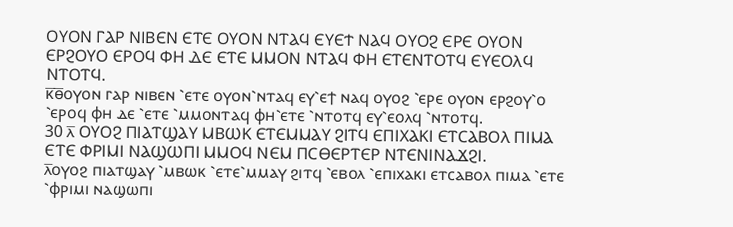ⲞⲨⲞⲚ ⲄⲀⲢ ⲚⲒⲂⲈⲚ ⲈⲦⲈ ⲞⲨⲞⲚ ⲚⲦⲀϤ ⲈⲨⲈϮ ⲚⲀϤ ⲞⲨⲞϨ ⲈⲢⲈ ⲞⲨⲞⲚ ⲈⲢϨⲞⲨⲞ ⲈⲢⲞϤ ⲪⲎ ⲆⲈ ⲈⲦⲈ ⲘⲘⲞⲚ ⲚⲦⲀϤ ⲪⲎ ⲈⲦⲈⲚⲦⲞⲦϤ ⲈⲨⲈⲞⲖϤ ⲚⲦⲞⲦϤ.
ⲕ̅ⲑ̅ⲟⲩⲟⲛ ⲅⲁⲣ ⲛⲓⲃⲉⲛ ⳿ⲉⲧⲉ ⲟⲩⲟⲛ⳿ⲛⲧⲁϥ ⲉⲩ⳿ⲉϯ ⲛⲁϥ ⲟⲩⲟϩ ⳿ⲉⲣⲉ ⲟⲩⲟⲛ ⲉⲣϩⲟⲩ⳿ⲟ ⳿ⲉⲣⲟϥ ⲫⲏ ⲇⲉ ⳿ⲉⲧⲉ ⳿ⲙⲙⲟⲛⲧⲁϥ ⲫⲏ⳿ⲉⲧⲉ ⳿ⲛⲧⲟⲧϥ ⲉⲩ⳿ⲉⲟⲗϥ ⳿ⲛⲧⲟⲧϥ.
30 ⲗ̅ ⲞⲨⲞϨ ⲠⲒⲀⲦϢⲀⲨ ⲘⲂⲰⲔ ⲈⲦⲈⲘⲘⲀⲨ ϨⲒⲦϤ ⲈⲠⲒⲬⲀⲔⲒ ⲈⲦⲤⲀⲂⲞⲖ ⲠⲒⲘⲀ ⲈⲦⲈ ⲪⲢⲒⲘⲒ ⲚⲀϢⲰⲠⲒ ⲘⲘⲞϤ ⲚⲈⲘ ⲠⲤⲐⲈⲢⲦⲈⲢ ⲚⲦⲈⲚⲒⲚⲀϪϨⲒ.
ⲗ̅ⲟⲩⲟϩ ⲡⲓⲁⲧϣⲁⲩ ⳿ⲙⲃⲱⲕ ⳿ⲉⲧⲉ⳿ⲙⲙⲁⲩ ϩⲓⲧϥ ⳿ⲉⲃⲟⲗ ⳿ⲉⲡⲓⲭⲁⲕⲓ ⲉⲧⲥⲁⲃⲟⲗ ⲡⲓⲙⲁ ⳿ⲉⲧⲉ ⳿ⲫⲣⲓⲙⲓ ⲛⲁϣⲱⲡⲓ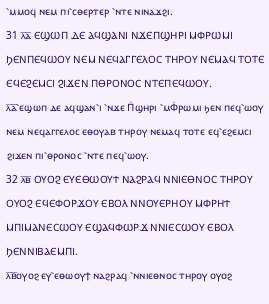⳿ⲙⲙⲟϥ ⲛⲉⲙ ⲡⲓ⳿ⲥⲑⲉⲣⲧⲉⲣ ⳿ⲛⲧⲉ ⲛⲓⲛⲁϫϩⲓ.
31 ⲗ̅ⲁ̅ ⲈϢⲰⲠ ⲆⲈ ⲀϤϢⲀⲚⲒ ⲚϪⲈⲠϢⲎⲢⲒ ⲘⲪⲢⲰⲘⲒ ϦⲈⲚⲠⲈϤⲰⲞⲨ ⲚⲈⲘ ⲚⲈϤⲀⲄⲄⲈⲖⲞⲤ ⲦⲎⲢⲞⲨ ⲚⲈⲘⲀϤ ⲦⲞⲦⲈ ⲈϤⲈϨⲈⲘⲤⲒ ϨⲒϪⲈⲚ ⲠⲐⲢⲞⲚⲞⲤ ⲚⲦⲈⲠⲈϤⲰⲞⲨ.
ⲗ̅ⲁ̅⳿ⲉϣⲱⲡ ⲇⲉ ⲁϥϣⲁⲛ⳿ⲓ ⳿ⲛϫⲉ Ⲡ̇ϣⲏⲣⲓ ⳿ⲙⲪ̇ⲣⲱⲙⲓ ϧⲉⲛ ⲡⲉϥ⳿ⲱⲟⲩ ⲛⲉⲙ ⲛⲉϥⲁⲅⲅⲉⲗⲟⲥ ⲉⲑⲟⲩⲁⲃ ⲧⲏⲣⲟⲩ ⲛⲉⲙⲁϥ ⲧⲟⲧⲉ ⲉϥ⳿ⲉϩⲉⲙⲥⲓ ϩⲓϫⲉⲛ ⲡⲓ⳿ⲑⲣⲟⲛⲟⲥ ⳿ⲛⲧⲉ ⲡⲉϥ⳿ⲱⲟⲩ.
32 ⲗ̅ⲃ̅ ⲞⲨⲞϨ ⲈⲨⲈⲐⲰⲞⲨϮ ⲚⲀϨⲢⲀϤ ⲚⲚⲒⲈⲐⲚⲞⲤ ⲦⲎⲢⲞⲨ ⲞⲨⲞϨ ⲈϤⲈⲪⲞⲢϪⲞⲨ ⲈⲂⲞⲖ ⲚⲚⲞⲨⲈⲢⲎⲞⲨ ⲘⲪⲢⲎϮ ⲘⲠⲒⲘⲀⲚⲈⲤⲰⲞⲨ ⲈϢⲀϤⲪⲰⲢϪ ⲚⲚⲒⲈⲤⲰⲞⲨ ⲈⲂⲞⲖ ϦⲈⲚⲚⲒⲂⲀⲈⲘⲠⲒ.
ⲗ̅ⲃ̅ⲟⲩⲟϩ ⲉⲩ⳿ⲉⲑⲱⲟⲩϯ ⲛⲁϩⲣⲁϥ ⳿ⲛⲛⲓⲉⲑⲛⲟⲥ ⲧⲏⲣⲟⲩ ⲟⲩⲟϩ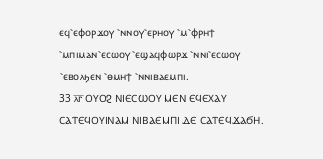ⲉϥ⳿ⲉⲫⲟⲣϫⲟⲩ ⳿ⲛⲛⲟⲩ⳿ⲉⲣⲏⲟⲩ ⳿ⲙ⳿ⲫⲣⲏϯ ⳿ⲙⲡⲓⲙⲁⲛ⳿ⲉⲥⲱⲟⲩ ⳿ⲉϣⲁϥⲫⲱⲣϫ ⳿ⲛⲛⲓ⳿ⲉⲥⲱⲟⲩ ⳿ⲉⲃⲟⲗϧⲉⲛ ⳿ⲑⲙⲏϯ ⳿ⲛⲛⲓⲃⲁⲉⲙⲡⲓ.
33 ⲗ̅ⲅ̅ ⲞⲨⲞϨ ⲚⲒⲈⲤⲰⲞⲨ ⲘⲈⲚ ⲈϤⲈⲬⲀⲨ ⲤⲀⲦⲈϤⲞⲨⲒⲚⲀⲘ ⲚⲒⲂⲀⲈⲘⲠⲒ ⲆⲈ ⲤⲀⲦⲈϤϪⲀϬⲎ.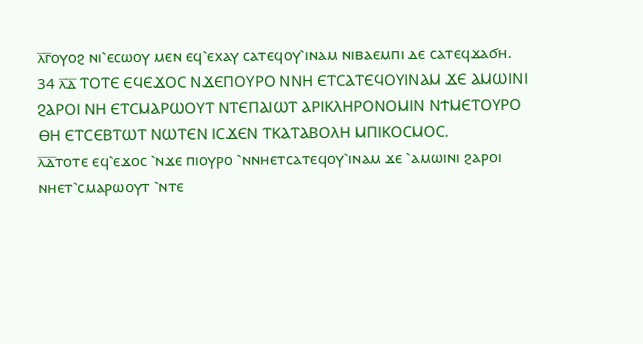ⲗ̅ⲅ̅ⲟⲩⲟϩ ⲛⲓ⳿ⲉⲥⲱⲟⲩ ⲙⲉⲛ ⲉϥ⳿ⲉⲭⲁⲩ ⲥⲁⲧⲉϥⲟⲩ⳿ⲓⲛⲁⲙ ⲛⲓⲃⲁⲉⲙⲡⲓ ⲇⲉ ⲥⲁⲧⲉϥϫⲁϭⲏ.
34 ⲗ̅ⲇ̅ ⲦⲞⲦⲈ ⲈϤⲈϪⲞⲤ ⲚϪⲈⲠⲞⲨⲢⲞ ⲚⲚⲎ ⲈⲦⲤⲀⲦⲈϤⲞⲨⲒⲚⲀⲘ ϪⲈ ⲀⲘⲰⲒⲚⲒ ϨⲀⲢⲞⲒ ⲚⲎ ⲈⲦⲤⲘⲀⲢⲰⲞⲨⲦ ⲚⲦⲈⲠⲀⲒⲰⲦ ⲀⲢⲒⲔⲖⲎⲢⲞⲚⲞⲘⲒⲚ ⲚϮⲘⲈⲦⲞⲨⲢⲞ ⲐⲎ ⲈⲦⲤⲈⲂⲦⲰⲦ ⲚⲰⲦⲈⲚ ⲒⲤϪⲈⲚ ⲦⲔⲀⲦⲀⲂⲞⲖⲎ ⲘⲠⲒⲔⲞⲤⲘⲞⲤ.
ⲗ̅ⲇ̅ⲧⲟⲧⲉ ⲉϥ⳿ⲉϫⲟⲥ ⳿ⲛϫⲉ ⲡⲓⲟⲩⲣⲟ ⳿ⲛⲛⲏⲉⲧⲥⲁⲧⲉϥⲟⲩ⳿ⲓⲛⲁⲙ ϫⲉ ⳿ⲁⲙⲱⲓⲛⲓ ϩⲁⲣⲟⲓ ⲛⲏⲉⲧ⳿ⲥⲙⲁⲣⲱⲟⲩⲧ ⳿ⲛⲧⲉ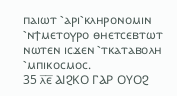ⲡⲁⲓⲱⲧ ⳿ⲁⲣⲓ⳿ⲕⲗⲏⲣⲟⲛⲟⲙⲓⲛ ⳿ⲛϯⲙⲉⲧⲟⲩⲣⲟ ⲑⲏⲉⲧⲥⲉⲃⲧⲱⲧ ⲛⲱⲧⲉⲛ ⲓⲥϫⲉⲛ ⳿ⲧⲕⲁⲧⲁⲃⲟⲗⲏ ⳿ⲙⲡⲓⲕⲟⲥⲙⲟⲥ.
35 ⲗ̅ⲉ̅ ⲀⲒϨⲔⲞ ⲄⲀⲢ ⲞⲨⲞϨ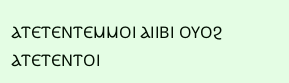ⲀⲦⲈⲦⲈⲚⲦⲈⲘⲘⲞⲒ ⲀⲒⲒⲂⲒ ⲞⲨⲞϨ ⲀⲦⲈⲦⲈⲚⲦⲞⲒ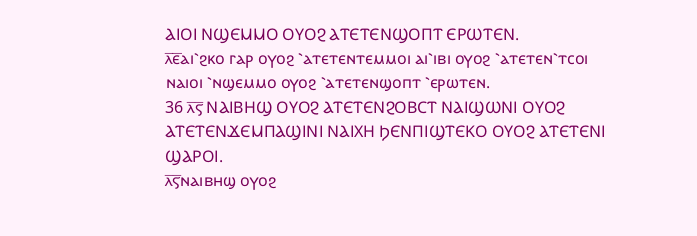ⲀⲒⲞⲒ ⲚϢⲈⲘⲘⲞ ⲞⲨⲞϨ ⲀⲦⲈⲦⲈⲚϢⲞⲠⲦ ⲈⲢⲰⲦⲈⲚ.
ⲗ̅ⲉ̅ⲁⲓ⳿ϩⲕⲟ ⲅⲁⲣ ⲟⲩⲟϩ ⳿ⲁⲧⲉⲧⲉⲛⲧⲉⲙⲙⲟⲓ ⲁⲓ⳿ⲓⲃⲓ ⲟⲩⲟϩ ⳿ⲁⲧⲉⲧⲉⲛ⳿ⲧⲥⲟⲓ ⲛⲁⲓⲟⲓ ⳿ⲛϣⲉⲙⲙⲟ ⲟⲩⲟϩ ⳿ⲁⲧⲉⲧⲉⲛϣⲟⲡⲧ ⳿ⲉⲣⲱⲧⲉⲛ.
36 ⲗ̅ⲋ̅ ⲚⲀⲒⲂⲎϢ ⲞⲨⲞϨ ⲀⲦⲈⲦⲈⲚϨⲞⲂⲤⲦ ⲚⲀⲒϢⲰⲚⲒ ⲞⲨⲞϨ ⲀⲦⲈⲦⲈⲚϪⲈⲘⲠⲀϢⲒⲚⲒ ⲚⲀⲒⲬⲎ ϦⲈⲚⲠⲒϢⲦⲈⲔⲞ ⲞⲨⲞϨ ⲀⲦⲈⲦⲈⲚⲒ ϢⲀⲢⲞⲒ.
ⲗ̅ⲋ̅ⲛⲁⲓⲃⲏϣ ⲟⲩⲟϩ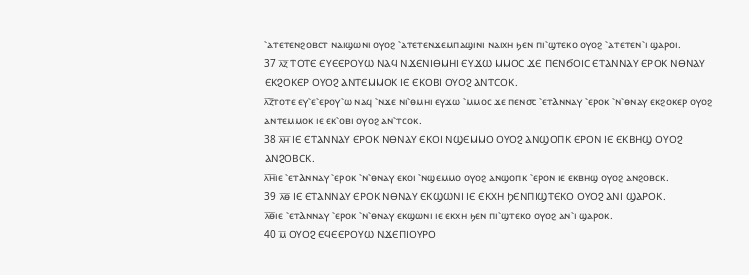⳿ⲁⲧⲉⲧⲉⲛϩⲟⲃⲥⲧ ⲛⲁⲓϣⲱⲛⲓ ⲟⲩⲟϩ ⳿ⲁⲧⲉⲧⲉⲛϫⲉⲙⲡⲁϣⲓⲛⲓ ⲛⲁⲓⲭⲏ ϧⲉⲛ ⲡⲓ⳿ϣⲧⲉⲕⲟ ⲟⲩⲟϩ ⳿ⲁⲧⲉⲧⲉⲛ⳿ⲓ ϣⲁⲣⲟⲓ.
37 ⲗ̅ⲍ̅ ⲦⲞⲦⲈ ⲈⲨⲈⲈⲢⲞⲨⲰ ⲚⲀϤ ⲚϪⲈⲚⲒⲐⲘⲎⲒ ⲈⲨϪⲰ ⲘⲘⲞⲤ ϪⲈ ⲠⲈⲚϬⲞⲒⲤ ⲈⲦⲀⲚⲚⲀⲨ ⲈⲢⲞⲔ ⲚⲐⲚⲀⲨ ⲈⲔϨⲞⲔⲈⲢ ⲞⲨⲞϨ ⲀⲚⲦⲈⲘⲘⲞⲔ ⲒⲈ ⲈⲔⲞⲂⲒ ⲞⲨⲞϨ ⲀⲚⲦⲤⲞⲔ.
ⲗ̅ⲍ̅ⲧⲟⲧⲉ ⲉⲩ⳿ⲉ⳿ⲉⲣⲟⲩ⳿ⲱ ⲛⲁϥ ⳿ⲛϫⲉ ⲛⲓ⳿ⲑⲙⲏⲓ ⲉⲩϫⲱ ⳿ⲙⲙⲟⲥ ϫⲉ ⲡⲉⲛ⳪ ⳿ⲉⲧⲀⲛⲛⲁⲩ ⳿ⲉⲣⲟⲕ ⳿ⲛ⳿ⲑⲛⲁⲩ ⲉⲕϩⲟⲕⲉⲣ ⲟⲩⲟϩ ⲁⲛⲧⲉⲙⲙⲟⲕ ⲓⲉ ⲉⲕ⳿ⲟⲃⲓ ⲟⲩⲟϩ ⲁⲛ⳿ⲧⲥⲟⲕ.
38 ⲗ̅ⲏ̅ ⲒⲈ ⲈⲦⲀⲚⲚⲀⲨ ⲈⲢⲞⲔ ⲚⲐⲚⲀⲨ ⲈⲔⲞⲒ ⲚϢⲈⲘⲘⲞ ⲞⲨⲞϨ ⲀⲚϢⲞⲠⲔ ⲈⲢⲞⲚ ⲒⲈ ⲈⲔⲂⲎϢ ⲞⲨⲞϨ ⲀⲚϨⲞⲂⲤⲔ.
ⲗ̅ⲏ̅ⲓⲉ ⳿ⲉⲧⲀⲛⲛⲁⲩ ⳿ⲉⲣⲟⲕ ⳿ⲛ⳿ⲑⲛⲁⲩ ⲉⲕⲟⲓ ⳿ⲛϣⲉⲙⲙⲟ ⲟⲩⲟϩ ⲁⲛϣⲟⲡⲕ ⳿ⲉⲣⲟⲛ ⲓⲉ ⲉⲕⲃⲏϣ ⲟⲩⲟϩ ⲁⲛϩⲟⲃⲥⲕ.
39 ⲗ̅ⲑ̅ ⲒⲈ ⲈⲦⲀⲚⲚⲀⲨ ⲈⲢⲞⲔ ⲚⲐⲚⲀⲨ ⲈⲔϢⲰⲚⲒ ⲒⲈ ⲈⲔⲬⲎ ϦⲈⲚⲠⲒϢⲦⲈⲔⲞ ⲞⲨⲞϨ ⲀⲚⲒ ϢⲀⲢⲞⲔ.
ⲗ̅ⲑ̅ⲓⲉ ⳿ⲉⲧⲀⲛⲛⲁⲩ ⳿ⲉⲣⲟⲕ ⳿ⲛ⳿ⲑⲛⲁⲩ ⲉⲕϣⲱⲛⲓ ⲓⲉ ⲉⲕⲭⲏ ϧⲉⲛ ⲡⲓ⳿ϣⲧⲉⲕⲟ ⲟⲩⲟϩ ⲁⲛ⳿ⲓ ϣⲁⲣⲟⲕ.
40 ⲙ̅ ⲞⲨⲞϨ ⲈϤⲈⲈⲢⲞⲨⲰ ⲚϪⲈⲠⲒⲞⲨⲢⲞ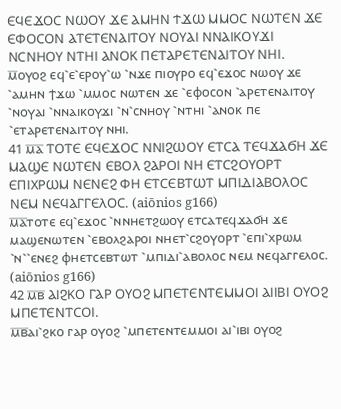ⲈϤⲈϪⲞⲤ ⲚⲰⲞⲨ ϪⲈ ⲀⲘⲎⲚ ϮϪⲰ ⲘⲘⲞⲤ ⲚⲰⲦⲈⲚ ϪⲈ ⲈⲪⲞⲤⲞⲚ ⲀⲦⲈⲦⲈⲚⲀⲒⲦⲞⲨ ⲚⲞⲨⲀⲒ ⲚⲚⲀⲒⲔⲞⲨϪⲒ ⲚⲤⲚⲎⲞⲨ ⲚⲦⲎⲒ ⲀⲚⲞⲔ ⲠⲈⲦⲀⲢⲈⲦⲈⲚⲀⲒⲦⲞⲨ ⲚⲎⲒ.
ⲙ̅ⲟⲩⲟϩ ⲉϥ⳿ⲉ⳿ⲉⲣⲟⲩ⳿ⲱ ⳿ⲛϫⲉ ⲡⲓⲟⲩⲣⲟ ⲉϥ⳿ⲉϫⲟⲥ ⲛⲱⲟⲩ ϫⲉ ⳿ⲁⲙⲏⲛ ϯϫⲱ ⳿ⲙⲙⲟⲥ ⲛⲱⲧⲉⲛ ϫⲉ ⳿ⲉⲫⲟⲥⲟⲛ ⳿ⲁⲣⲉⲧⲉⲛⲁⲓⲧⲟⲩ ⳿ⲛⲟⲩⲁⲓ ⳿ⲛⲛⲁⲓⲕⲟⲩϫⲓ ⳿ⲛ⳿ⲥⲛⲏⲟⲩ ⳿ⲛⲧⲏⲓ ⳿ⲁⲛⲟⲕ ⲡⲉ ⳿ⲉⲧⲁⲣⲉⲧⲉⲛⲁⲓⲧⲟⲩ ⲛⲏⲓ.
41 ⲙ̅ⲁ̅ ⲦⲞⲦⲈ ⲈϤⲈϪⲞⲤ ⲚⲚⲒϨⲰⲞⲨ ⲈⲦⲤⲀ ⲦⲈϤϪⲀϬⲎ ϪⲈ ⲘⲀϢⲈ ⲚⲰⲦⲈⲚ ⲈⲂⲞⲖ ϨⲀⲢⲞⲒ ⲚⲎ ⲈⲦⲤϨⲞⲨⲞⲢⲦ ⲈⲠⲒⲬⲢⲰⲘ ⲚⲈⲚⲈϨ ⲪⲎ ⲈⲦⲤⲈⲂⲦⲰⲦ ⲘⲠⲒⲆⲒⲀⲂⲞⲖⲞⲤ ⲚⲈⲘ ⲚⲈϤⲀⲄⲄⲈⲖⲞⲤ. (aiōnios g166)
ⲙ̅ⲁ̅ⲧⲟⲧⲉ ⲉϥ⳿ⲉϫⲟⲥ ⳿ⲛⲛⲏⲉⲧϩⲱⲟⲩ ⲉⲧⲥⲁⲧⲉϥϫⲁϭⲏ ϫⲉ ⲙⲁϣⲉⲛⲱⲧⲉⲛ ⳿ⲉⲃⲟⲗϩⲁⲣⲟⲓ ⲛⲏⲉⲧ⳿ⲥϩⲟⲩⲟⲣⲧ ⳿ⲉⲡⲓ⳿ⲭⲣⲱⲙ ⳿ⲛ⳿⳿ⲉⲛⲉϩ ⲫⲏⲉⲧⲥⲉⲃⲧⲱⲧ ⳿ⲙⲡⲓⲇⲓ⳿ⲁⲃⲟⲗⲟⲥ ⲛⲉⲙ ⲛⲉϥⲁⲅⲅⲉⲗⲟⲥ. (aiōnios g166)
42 ⲙ̅ⲃ̅ ⲀⲒϨⲔⲞ ⲄⲀⲢ ⲞⲨⲞϨ ⲘⲠⲈⲦⲈⲚⲦⲈⲘⲘⲞⲒ ⲀⲒⲒⲂⲒ ⲞⲨⲞϨ ⲘⲠⲈⲦⲈⲚⲦⲤⲞⲒ.
ⲙ̅ⲃ̅ⲁⲓ⳿ϩⲕⲟ ⲅⲁⲣ ⲟⲩⲟϩ ⳿ⲙⲡⲉⲧⲉⲛⲧⲉⲙⲙⲟⲓ ⲁⲓ⳿ⲓⲃⲓ ⲟⲩⲟϩ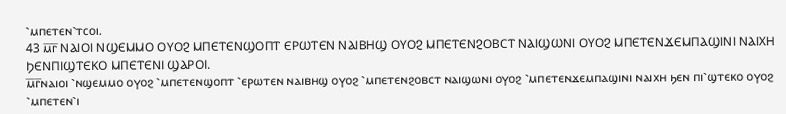⳿ⲙⲡⲉⲧⲉⲛ⳿ⲧⲥⲟⲓ.
43 ⲙ̅ⲅ̅ ⲚⲀⲒⲞⲒ ⲚϢⲈⲘⲘⲞ ⲞⲨⲞϨ ⲘⲠⲈⲦⲈⲚϢⲞⲠⲦ ⲈⲢⲰⲦⲈⲚ ⲚⲀⲒⲂⲎϢ ⲞⲨⲞϨ ⲘⲠⲈⲦⲈⲚϨⲞⲂⲤⲦ ⲚⲀⲒϢⲰⲚⲒ ⲞⲨⲞϨ ⲘⲠⲈⲦⲈⲚϪⲈⲘⲠⲀϢⲒⲚⲒ ⲚⲀⲒⲬⲎ ϦⲈⲚⲠⲒϢⲦⲈⲔⲞ ⲘⲠⲈⲦⲈⲚⲒ ϢⲀⲢⲞⲒ.
ⲙ̅ⲅ̅ⲛⲁⲓⲟⲓ ⳿ⲛϣⲉⲙⲙⲟ ⲟⲩⲟϩ ⳿ⲙⲡⲉⲧⲉⲛϣⲟⲡⲧ ⳿ⲉⲣⲱⲧⲉⲛ ⲛⲁⲓⲃⲏϣ ⲟⲩⲟϩ ⳿ⲙⲡⲉⲧⲉⲛϩⲟⲃⲥⲧ ⲛⲁⲓϣⲱⲛⲓ ⲟⲩⲟϩ ⳿ⲙⲡⲉⲧⲉⲛϫⲉⲙⲡⲁϣⲓⲛⲓ ⲛⲁⲓⲭⲏ ϧⲉⲛ ⲡⲓ⳿ϣⲧⲉⲕⲟ ⲟⲩⲟϩ ⳿ⲙⲡⲉⲧⲉⲛ⳿ⲓ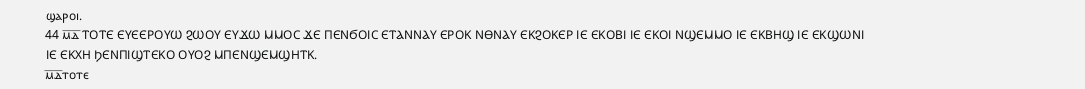ϣⲁⲣⲟⲓ.
44 ⲙ̅ⲇ̅ ⲦⲞⲦⲈ ⲈⲨⲈⲈⲢⲞⲨⲰ ϨⲰⲞⲨ ⲈⲨϪⲰ ⲘⲘⲞⲤ ϪⲈ ⲠⲈⲚϬⲞⲒⲤ ⲈⲦⲀⲚⲚⲀⲨ ⲈⲢⲞⲔ ⲚⲐⲚⲀⲨ ⲈⲔϨⲞⲔⲈⲢ ⲒⲈ ⲈⲔⲞⲂⲒ ⲒⲈ ⲈⲔⲞⲒ ⲚϢⲈⲘⲘⲞ ⲒⲈ ⲈⲔⲂⲎϢ ⲒⲈ ⲈⲔϢⲰⲚⲒ ⲒⲈ ⲈⲔⲬⲎ ϦⲈⲚⲠⲒϢⲦⲈⲔⲞ ⲞⲨⲞϨ ⲘⲠⲈⲚϢⲈⲘϢⲎⲦⲔ.
ⲙ̅ⲇ̅ⲧⲟⲧⲉ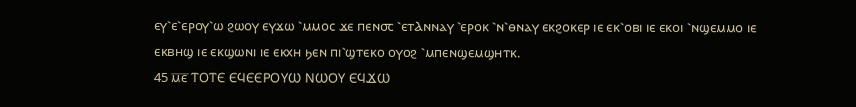ⲉⲩ⳿ⲉ⳿ⲉⲣⲟⲩ⳿ⲱ ϩⲱⲟⲩ ⲉⲩϫⲱ ⳿ⲙⲙⲟⲥ ϫⲉ ⲡⲉⲛ⳪ ⳿ⲉⲧⲀⲛⲛⲁⲩ ⳿ⲉⲣⲟⲕ ⳿ⲛ⳿ⲑⲛⲁⲩ ⲉⲕϩⲟⲕⲉⲣ ⲓⲉ ⲉⲕ⳿ⲟⲃⲓ ⲓⲉ ⲉⲕⲟⲓ ⳿ⲛϣⲉⲙⲙⲟ ⲓⲉ ⲉⲕⲃⲏϣ ⲓⲉ ⲉⲕϣⲱⲛⲓ ⲓⲉ ⲉⲕⲭⲏ ϧⲉⲛ ⲡⲓ⳿ϣⲧⲉⲕⲟ ⲟⲩⲟϩ ⳿ⲙⲡⲉⲛϣⲉⲙϣⲏⲧⲕ.
45 ⲙ̅ⲉ̅ ⲦⲞⲦⲈ ⲈϤⲈⲈⲢⲞⲨⲰ ⲚⲰⲞⲨ ⲈϤϪⲰ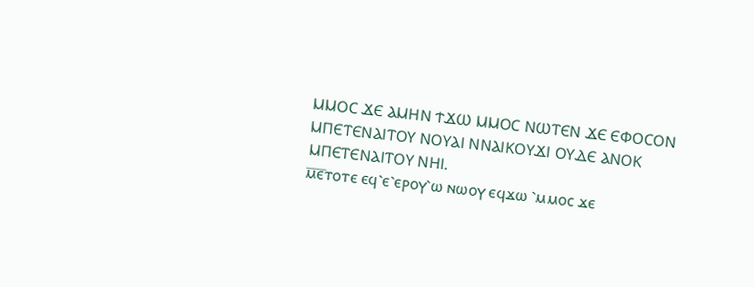ⲘⲘⲞⲤ ϪⲈ ⲀⲘⲎⲚ ϮϪⲰ ⲘⲘⲞⲤ ⲚⲰⲦⲈⲚ ϪⲈ ⲈⲪⲞⲤⲞⲚ ⲘⲠⲈⲦⲈⲚⲀⲒⲦⲞⲨ ⲚⲞⲨⲀⲒ ⲚⲚⲀⲒⲔⲞⲨϪⲒ ⲞⲨⲆⲈ ⲀⲚⲞⲔ ⲘⲠⲈⲦⲈⲚⲀⲒⲦⲞⲨ ⲚⲎⲒ.
ⲙ̅ⲉ̅ⲧⲟⲧⲉ ⲉϥ⳿ⲉ⳿ⲉⲣⲟⲩ⳿ⲱ ⲛⲱⲟⲩ ⲉϥϫⲱ ⳿ⲙⲙⲟⲥ ϫⲉ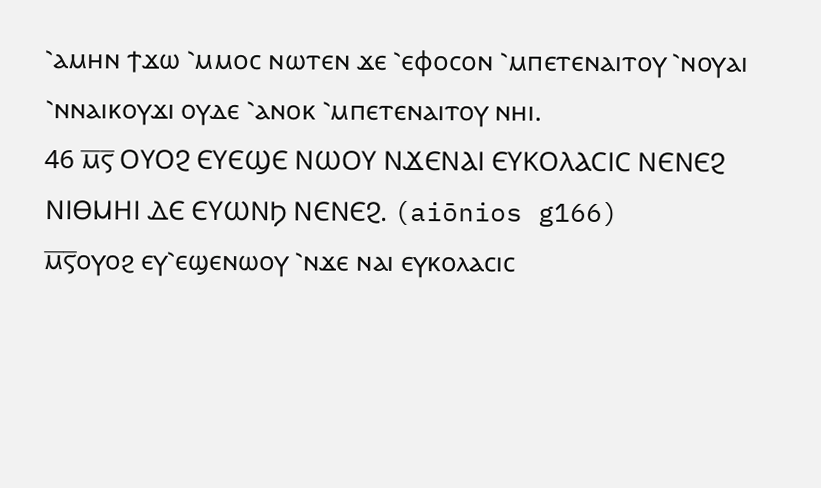⳿ⲁⲙⲏⲛ ϯϫⲱ ⳿ⲙⲙⲟⲥ ⲛⲱⲧⲉⲛ ϫⲉ ⳿ⲉⲫⲟⲥⲟⲛ ⳿ⲙⲡⲉⲧⲉⲛⲁⲓⲧⲟⲩ ⳿ⲛⲟⲩⲁⲓ ⳿ⲛⲛⲁⲓⲕⲟⲩϫⲓ ⲟⲩⲇⲉ ⳿ⲁⲛⲟⲕ ⳿ⲙⲡⲉⲧⲉⲛⲁⲓⲧⲟⲩ ⲛⲏⲓ.
46 ⲙ̅ⲋ̅ ⲞⲨⲞϨ ⲈⲨⲈϢⲈ ⲚⲰⲞⲨ ⲚϪⲈⲚⲀⲒ ⲈⲨⲔⲞⲖⲀⲤⲒⲤ ⲚⲈⲚⲈϨ ⲚⲒⲐⲘⲎⲒ ⲆⲈ ⲈⲨⲰⲚϦ ⲚⲈⲚⲈϨ. (aiōnios g166)
ⲙ̅ⲋ̅ⲟⲩⲟϩ ⲉⲩ⳿ⲉϣⲉⲛⲱⲟⲩ ⳿ⲛϫⲉ ⲛⲁⲓ ⲉⲩⲕⲟⲗⲁⲥⲓⲥ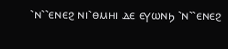⳿ⲛ⳿⳿ⲉⲛⲉϩ ⲛⲓ⳿ⲑⲙⲏⲓ ⲇⲉ ⲉⲩⲱⲛϧ ⳿ⲛ⳿⳿ⲉⲛⲉϩ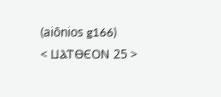(aiōnios g166)
< ⳘⲀⲦⲐⲈⲞⲚ 25 >